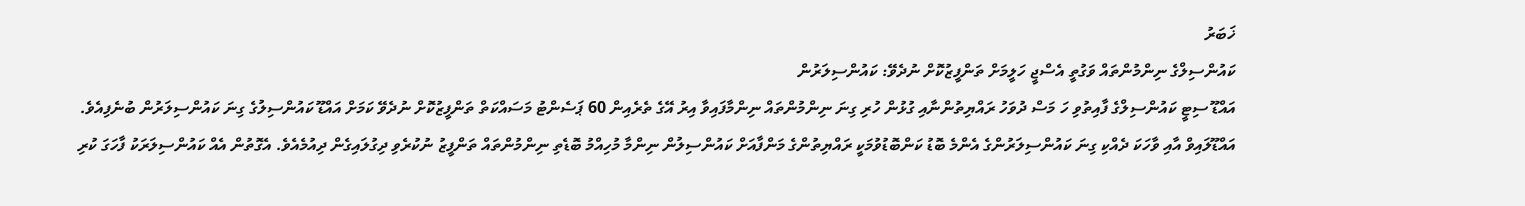ޚަބަރު
ކައުންސިލްގެ ނިންމުންތައް ވަގުތީ އެސްޖީ ހަލީމަށް ތަންފީޒުކޮށް ނުދެވޭ: ކައުންސިލަރުން
އައްޑޫ ސިޓީ ކައުންސިލްގެ ފާއިތުވި ހަ މަސް ދުވަހު ރައްޔިތުންނާއި ގުޅުން ހުރި ގިނަ ނިންމުންތައް ނިންމާފައިވާ އިރު އޭގެ ތެރެއިން 60 ޕަސެންޓު މަސައްކަތް ތަންފީޒުކޮށް ނުދެވޭ ކަމަށް އައްޑޫ ކައުންސިލުގެ ގިނަ ކައުންސިލަރުން ބުނެފިއެވެ.
އައްޑޫލައިވް އާއި ވާހަކަ ދެއްކި ގިނަ ކައުންސިލަރުންގެ އެންމެ ބޮޑު ކަންބޮޑުވުމަކީ ރައްޔިތުންގެ މަންފާއަށް ކައުންސިލުން ނިންމާ މުހިއްމު ބޮޑެތި ނިންމުންތައް ތަންފީޒު ނުކުރެވި ދިގުލައިގެން ދިއުމެއެވެ. އެގޮތުން އެއް ކައުންސިލަރަކު ފާހަގަ ކުރި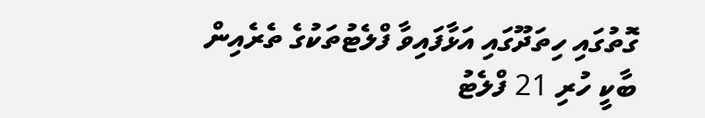ގޮތުގައި ހިތަދޫގައި އަޅާފައިވާ ފްލެޓުތަކުގެ ތެރެއިން ބާކީ ހުރި 21 ފްލެޓު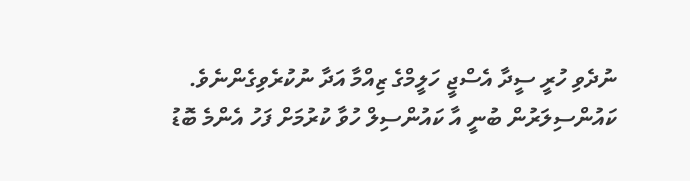ނުދެވި ހުރީ ސީދާ އެސްޖީ ހަލީމްގެ ޒިއްމާ އަދާ ނުކުރެވިގެންނެވެ.
ކައުންސިލަރުން ބުނީ އާ ކައުންސިލް ހުވާ ކުރުމަށް ފަހު އެންމެ ބޮޑު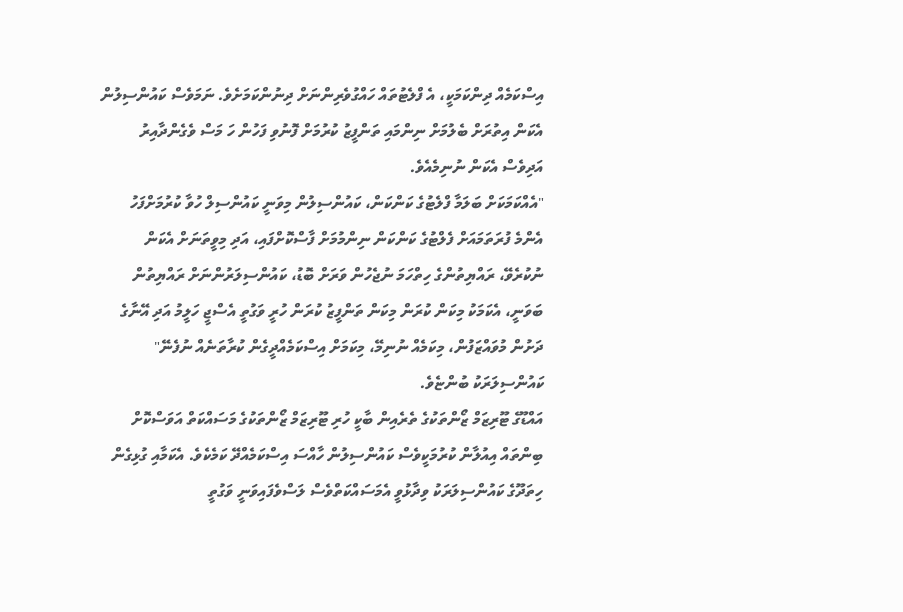އިސްކަމެއް ދިންކަމަކީ، އެ ފްލެޓުތައް ހައްގުވެރިންނަށް ދިނުންކަމަށެވެ. ނަމަވެސް ކައުންސިލުން އެކަން އިތުރަށް ބެލުމަށް ނިންމައި ތަންފީޒު ކުރުމަށް ފޮނުވި ފަހުން ހަ މަސް ވެގެންދާއިރު އަދިވެސް އެކަން ނުނިމެއެވެ.
"އެއްކަމަކަށް ބަލަމާ ފްލެޓުގެ ކަންކަން، ކައުންސިލުން މިވަނީ ކައުންސިލް ހުވާ ކުރުމަށްފަހު އެންމެ ފުރަތަމައަށް ފެލްޓުގެ ކަންކަން ނިންމުމަށް ފާސްކޮށްފައި، އަދި މިވީތަނަށް އެކަން ނުކުރެވޭ، ރައްޔިތުންގެ ހިތްހަމަ ނުޖެހުން ވަރަށް ބޮޑު، ކައުންސިލަރުންނަށް ރައްޔިތުން ބަވަނީ، އެކަމަކު މިކަން ކުރަން މިކަން ތަންފީޒު ކުރަން ހުރީ ވަގުތީ އެސްޖީ ހަލީމު އަދި އޭނާގެ ދަށުން މުވައްޒަފުން، މިކަމެއް ނުނިމޭ، މިކަމަށް އިސްކަމެއްދީގެން ކުރާތަނެއް ނުފެނޭ" ކައުންސިލަރަކު ބުންޏެވެ.
އައްޑޫގެ ޓޫރިޒަމް ޒޯންތަކުގެ ތެރެއިން ބާކީ ހުރި ޓޫރިޒަމް ޒޯންތަކުގެ މަސައްކަތް އަވަސްކޮށް ބިންތައް އިއުލާން ކުރުމަކީވެސް ކައުންސިލުން ހާއްސަ އިސްކަމެއްދޭ ކަމެކެވެ. އެކަމާއި ގުޅިގެން ހިތަދޫގެ ކައުންސިލަރަކު ވިދާޅުވީ އެމަސައްކަތްވެސް ލަސްވެފައިވަނީ ވަގުތީ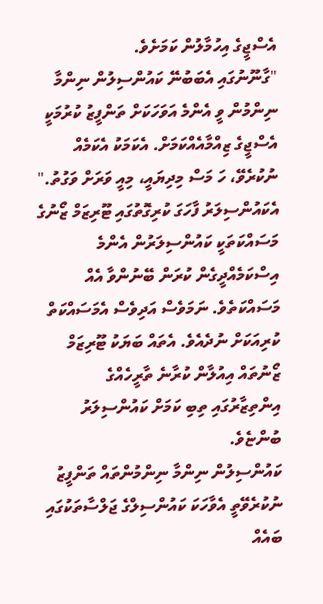އެސްޖީގެ އިހުމާލުން ކަމަށެވެ.
"ގާނޫނުގައި އެބަބުނޭ ކައުންސިލުން ނިންމާ ނިންމުން ވީ އެންމެ އަވަހަކަށް ތަންފީޒު ކުރުމަކީ އެސްޖީގެ ޒިއްމާއެއްކަމަށް. އެކަމަކު އެކަމެއް ނުކުރެވޭ، ހަ މަސް މިދިޔައީ، މިއީ ވަރަށް ވަގުތު."
އެކައުންސިލަރު ފާހަގަ ކުރިގޮތުގައި ޓޫރިޒަމް ޒޯނުގެ މަސައްކަތަކީ ކައުންސިލަރުން އެންމެ އިސްކަމެއްދީގެން ކުރަން ބޭނުންވާ އެއް މަސައްކަތެވެ. ނަމަވެސް އަދިވެސް އެމަސައްކަތް ކުރިއަކަށް ނުދެއެވެ. އެތައް ބަޔަކު ޓޫރިޒަމް ޒޯނުތައް އިއުލާން ކުރާނެ ތާރީހެއްގެ އިންތިޒާރުގައި ތިބި ކަމަށް ކައުންސިލަރު ބުންޏެވެ.
ކައުންސިލުން ނިންމާ ނިންމުންތައް ތަންފީޒު ނުކުރެވޭތީ އެވާހަކަ ކައުންސިލްގެ ޖަލްސާތަކުގައި ބައެއް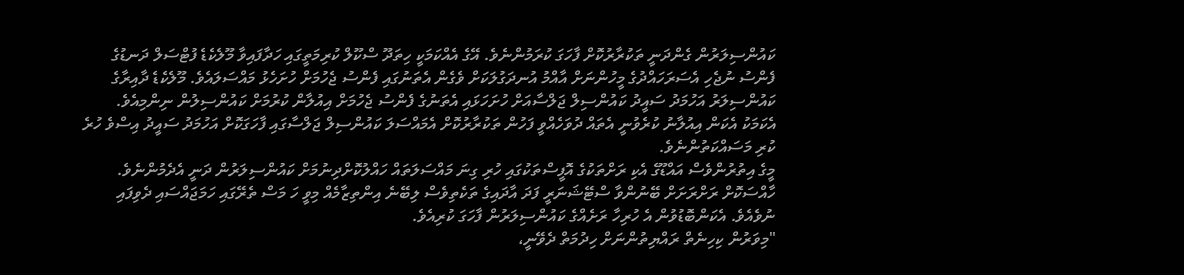ކައުންސިލަރުން ގެންދަނީ ތަކުރާރުކޮށް ފާހަގަ ކުރަމުންނެވެ. އޭގެ އެއްކަމަކީ ހިތަދޫ ސްކޫލް ކުރިމަތީގައި ހަދާފައިވާ މޫލެކެޑެ ފުޓްސަލް ދަނޑުގެ ފެންސު ނުޖެހި އެސަރަހައްދުގެ މީހުންނަށް އާއްމު އުނދަގުލަކަށް ވެގެން އެތަނުގައި ފެންސު ޖެހުމަށް ހުށަހެޅު މައްސަލައެވެ. މޫލެކެޑެ ދާއިރާގެ ކައުންސިލަރު އަހުމަދު ސައީދު ކައުންސިލް ޖަލްސާއަށް ހުށަހަޅައި އެތަނުގެ ފެންސު ޖެހުމަށް އިއުލާން ކުރުމަށް ކައުންސިލުން ނިންމިއެވެ. އެކަމަކު އެކަން އިއުލާނު ކުރެވުނީ އެތައް ދުވަހެއްވީ ފަހުން ތަކުރާރުކޮށް އެމައްސަލަ ކައުންސިލް ޖަލްސާގައި ފާހަގަކޮށް އަހުމަދު ސައީދު އިސްވެ ހުރެ ކުރި މަސައްކަތުންނެވެ.
މީގެ އިތުރުންވެސް އައްޑޫގެ އެކި ރަށްތަކުގެ އޮފީސްތަކުގައި ހުރި ގިނަ މައްސަލަތައް ހައްލުކޮށްދިނުމަށް ކައުންސިލަރުން ދަނީ އެދެމުންނެވެ. ހާއްސަކޮށް ރަށްރަށަށް ބޭނުންވާ ސްޓޭޝަނަރީ ފަދަ އާދައިގެ ތަކެތިވެސް ލިބޭނެ އިންތިޒާމެއް މިވީ ހަ މަސް ތެރޭގައި ހަމަޖައްސައި ދެވިފައި ނުވެއެވެ. އެކަންބޮޑުވުން އެ ހުރިހާ ރަށެއްގެ ކައުންސިލަރުން ފާހަގަ ކުރިއެވެ.
"މިވަރުން ކިހިނެތް ރައްޔިތުންނަށް ހިދުމަތް ދެވޭނީ،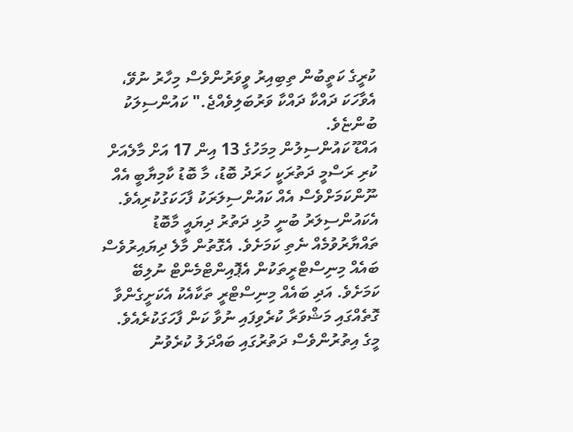ކުރީގެ ކަތީބުން ތިބިއިރު ވީވަރުންވެސް މިހާރު ނުވޭ، އެވާހަކަ ދައްކާ ދައްކާ ވަރުބަލިވެއްޖެ." ކައުންސިލަކު ބުންޏެވެ.
އައްޑޫ ކައުންސިލުން މިމަހުގެ 13 އިން 17 އަށް މާލެއަށް ކުރި ރަސްމީ ދަތުރަކީ ހަރަދު ބޮޑު، މާ ބޮޑު ކާމިޔާބީ އެއް ނޫންކަމަށްވެސް އެއް ކައުންސިލަރަކު ފާހަކަގުކުރިއެވެ. އެކައުންސިލަރު ބުނީ މުޅި ދަތުރު ދިޔައީ މާބޮޑު ތައްޔާރުވުމެއް ނެތި ކަމަށެވެ. އެގޮތުން މާލެ ދިޔައިރުވެސް ބައެއް މިނިސްޓްރީތަކުން އެޕޮއިންޓްމެންޓް ނުލިބޭ ކަމަށެވެ. އަދި ބައެއް މިނިސްޓްރީ ތަކާއެކު އެކަށީގެންވާ ގޮތެއްގައި މަޝްވަރާ ކުރެވިފައި ނުވާ ކަން ފާހަގަކުރެއެވެ.
މީގެ އިތުރުންވެސް ދަތުރުގައި ބައްދަލު ކުރެވުނު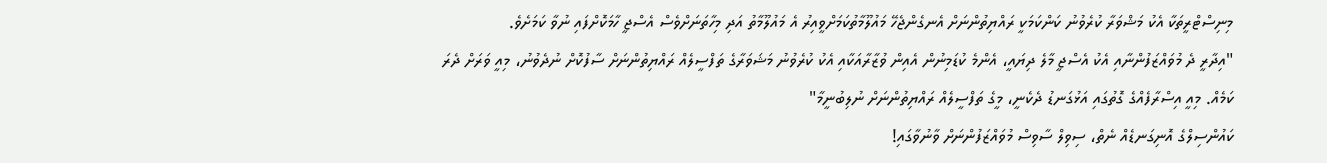މިނިސްޓްރީތަކާ އެކު މަޝްވަރާ ކުރެވުނު ކަންކަމަކީ ރައްޔިތުންނަށް އެނގެންޖެހޭ މައުލޫމާތުކަމަށްވީއިރު އެ މައުލޫމާތު އަދި މިހާތަނަށްވެސް އެސްޖީ ހާމަކޮށްފައި ނުވާ ކަމަށެވެ.
"އިދާރީ ދެ މުވައްޒަފުންނާއި އެކު އެސްޖީ މާލެ ދިޔައީ، އެންމެ ކުޑަމިނުން އެއިން ވުޒާރާއަކާއި އެކު ކުރެވުނު މަޝަވަރާގެ ތަފްސީލެއް ރައްޔިތުންނަށް ސާފުކޮށް ނުދެވުނު، މިއީ ވަރަށް ދެރަ ކަމެއް. މިއީ އިސްރާފެއްގެ ގޮތުގައި އަޅުގަނޑު ދެކެނީ، މީގެ ތަފްސީލެއް ރައްޔިތުންނަށް ނުލިބުނީމާ"
ކައުންސިލްގެ އޮނިގަނޑެއް ނެތް، ސިވިލް ސާވިސް މުވައްޒަފުންނަށް ވާނުވާގައި!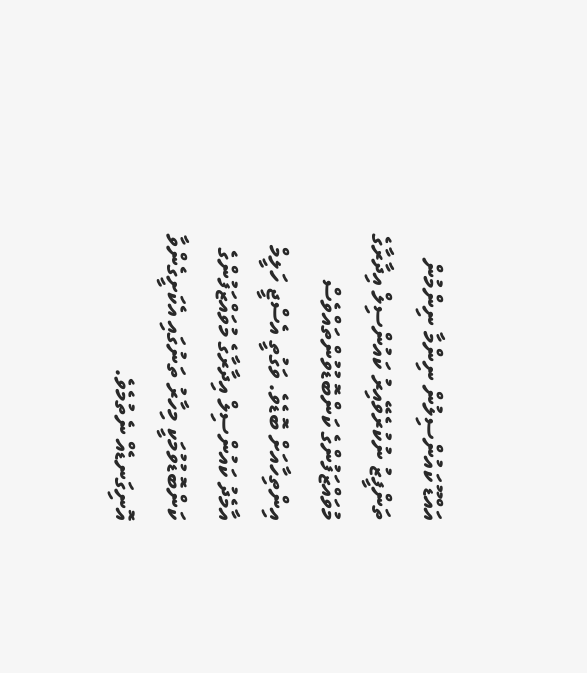އައްޑޫ ކައުންސިލުން ނިންމާ ނިންމުން ތަންފީޒު ނުކުރެވޭއިރު ކައުންސިލް އިދާރާގެ މުވައްޒަފުންގެ ކަންބޮޑުވުންތައްވެސް އިންތިހާއަށް ބޮޑެވެ. ވަގުތީ އެސްޖީ ހަލީމް އާމެދު ކައުންސިލް އިދާރާގެ މުވައްޒަފުންގެ ކަންބޮޑުވުމަކީ މިހާރު ތަނުގައި އެކަށީގެންވާ އޮނިގަނޑެއް ނެތުމެވެ.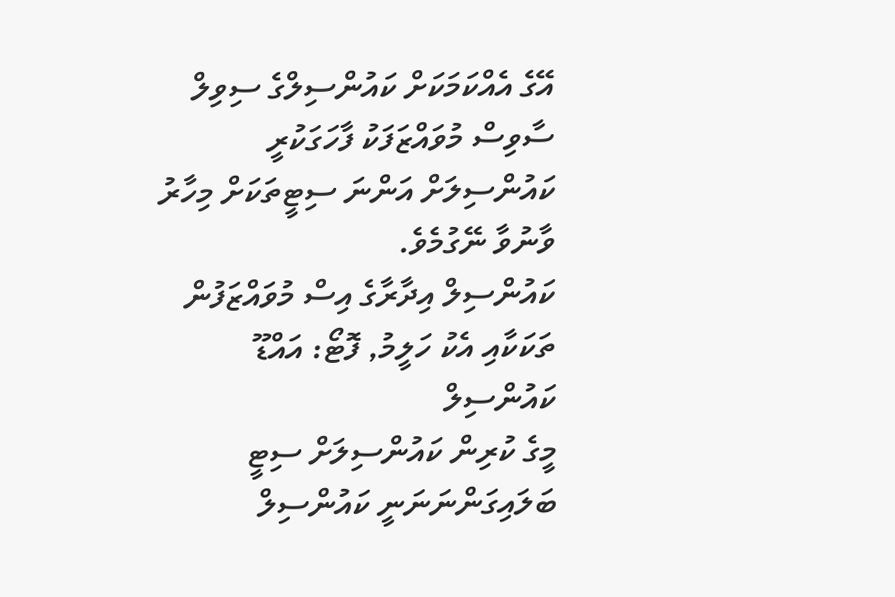އޭގެ އެއްކަމަކަށް ކައުންސިލްގެ ސިވިލް ސާވިސް މުވައްޒަފަކު ފާހަގަކުރީ ކައުންސިލަށް އަންނަ ސިޓީތަކަށް މިހާރު ވާނުވާ ނޭގުމެވެ.
ކައުންސިލް އިދާރާގެ އިސް މުވައްޒަފުން ތަކަކާއި އެކު ހަލީމު, ފޮޓޯ: އައްޑޫ ކައުންސިލް
މީގެ ކުރިން ކައުންސިލަށް ސިޓީ ބަލައިގަންނަނަނީ ކައުންސިލް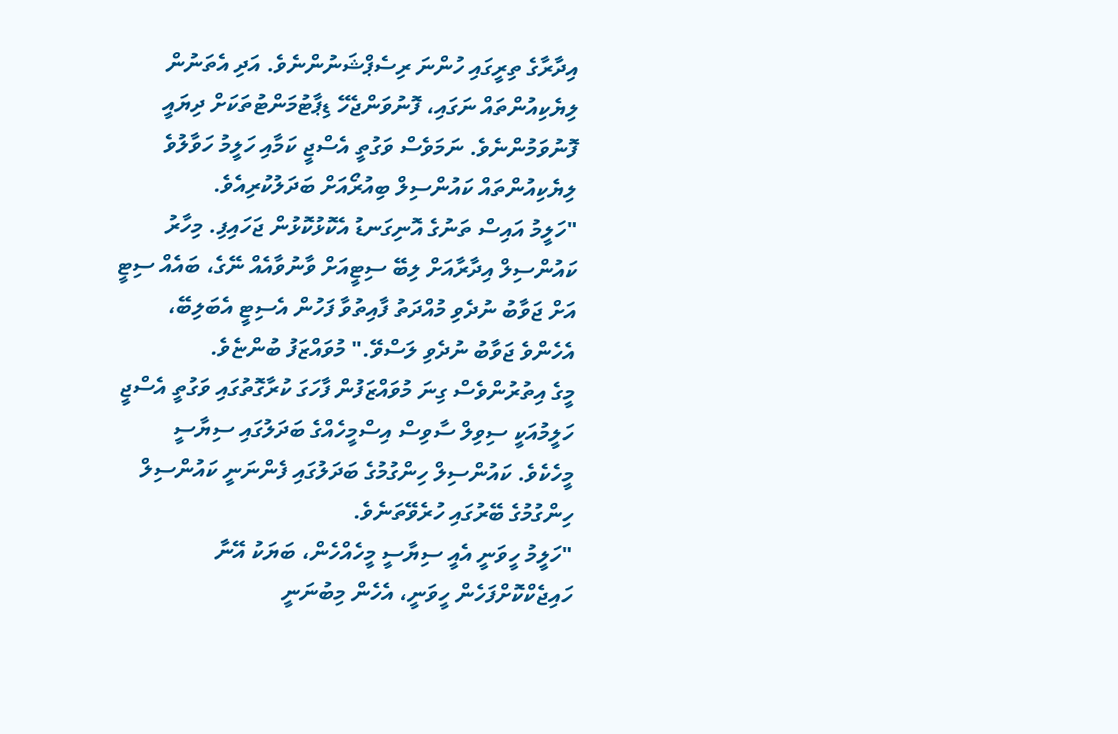އިދާރާގެ ތިރީގައި ހުންނަ ރިސެޕްޝަނުންނެވެ. އަދި އެތަނުން ލިޔެކިއުންތައް ނަގައި، ފޮނުވަންޖެހޭ ޑިޕާޓުމަންޓުތަކަށް ދިޔައީ ފޮނުވަމުންނެވެ. ނަމަވެސް ވަގުތީ އެސްޖީ ކަމާއި ހަލީމު ހަވާލުވެ ލިޔެކިއުންތައް ކައުންސިލް ބިއުރޯއަށް ބަދަލުކުރިއެވެ.
"ހަލީމު އައިސް ތަނުގެ އޮނިގަނޑު އެކޮޅުކޮޅުން ޖަހައިފި. މިހާރު ކައުންސިލް އިދާރާއަށް ލިބޭ ސިޓީއަށް ވާނުވާއެއް ނޭގެ، ބައެއް ސިޓީ އަށް ޖަވާބު ނުދެވި މުއްދަތު ފާއިތުވާ ފަހުން އެސިޓީ އެބަލިބޭ، އެހެންވެ ޖަވާބު ނުދެވި ލަސްވޭ." މުވައްޒަފު ބުންޏެވެ.
މީގެ އިތުރުންވެސް ގިނަ މުވައްޒަފުން ފާހަގަ ކުރާގޮތުގައި ވަގުތީ އެސްޖީ ހަލީމުއަކީ ސިވިލް ސާވިސް އިސްމީހެއްގެ ބަދަލުގައި ސިޔާސީ މީހެކެވެ. ކައުންސިލް ހިންގުމުގެ ބަދަލުގައި ފެންނަނީ ކައުންސިލް ހިންގުމުގެ ބޭރުގައި ހުރެވޭތަނެވެ.
"ހަލީމު ހީވަނީ އެއީ ސިޔާސީ މީހެއްހެން، ބަޔަކު އޭނާ ހައިޖެކްކޮށްފަހެން ހީވަނީ، އެހެން މިބުނަނީ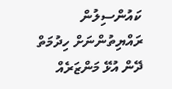ކައުންސިލުން ރައްޔިތުންނަށް ހިދުމަތް ދޭން އުޅޭ މަންޒަރެއް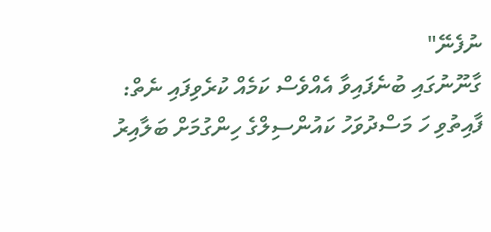ނުފެނޭ"
ގާނޫނުގައި ބުނެފައިވާ އެއްވެސް ކަމެއް ކުރެވިފައި ނެތް:
ފާއިތުވި ހަ މަސްދުވަހު ކައުންސިލްގެ ހިންގުމަށް ބަލާއިރު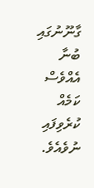ގާނޫނުގައި ބުނާ އެއްވެސް ކަމެއް ކުރެވިފައި ނުވެއެވެ.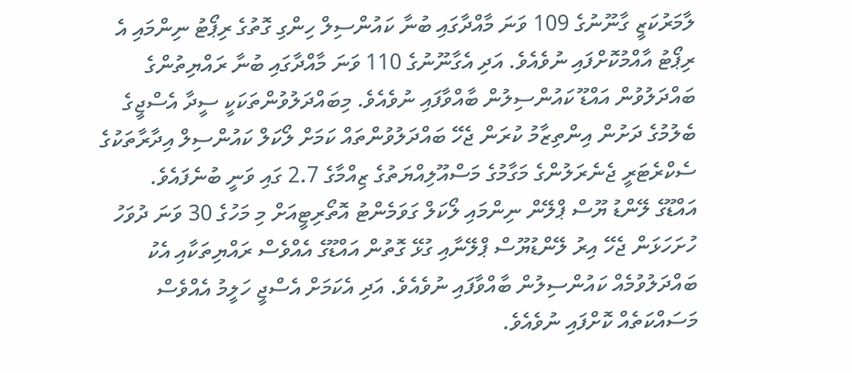ލާމަރުކަޒީ ގާނޫނުގެ 109 ވަނަ މާއްދާގައި ބުނާ ކައުންސިލް ހިންގި ގޮތުގެ ރިޕޯޓު ނިންމައި އެ ރިޕޯޓު އާއްމުކޮށްފައި ނުވެއެވެ. އަދި އެގާނޫނުގެ 110 ވަނަ މާއްދާގައި ބުނާ ރައްޔިތުންގެ ބައްދަލުވުން އައްޑޫ ކައުންސިލުން ބާއްވާފައި ނުވެއެވެ. މިބައްދަލުވުންތަކަކީ ސީދާ އެސްޖީގެ ބެލުމުގެ ދަށުން އިންތިޒާމު ކުރަން ޖެހޭ ބައްދަލުވުންތައް ކަމަށް ލޯކަލް ކައުންސިލް އިދާރާތަކުގެ ސެކްރެޓަރީ ޖެނެރަލުންގެ މަގާމުގެ މަސްއޫލިއްޔަތުގެ ޒިއްމާގެ 2.7 ގައި ވަނީ ބުނެފައެވެ.
އައްޑޫގެ ލޭންޑު ޔޫސް ޕްލޭން ނިންމައި ލޯކަލް ގަވަމެންޓު އޮތޯރިޓީއަށް މި މަހުގެ 30 ވަނަ ދުވަހު ހުށަހަޅަން ޖެހޭ އިރު ލޭންޑުޔޫސް ޕްލޭނާއި ގުޅޭ ގޮތުން އައްޑޫގެ އެއްވެސް ރައްޔިތަކާއި އެކު ބައްދަލުވުމެއް ކައުންސިލުން ބާއްވާފައި ނުވެއެވެ. އަދި އެކަމަށް އެސްޖީ ހަލީމު އެއްވެސް މަސައްކަތެއް ކޮށްފައި ނުވެއެވެ.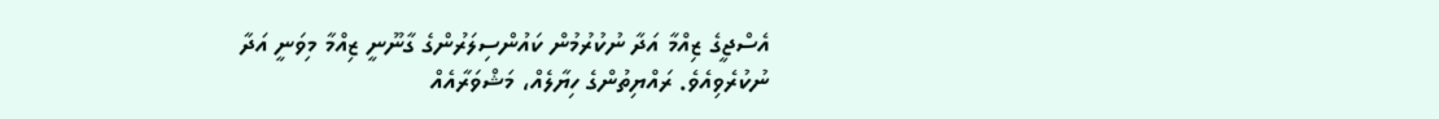އެސްޖީގެ ޒިއްމާ އަދާ ނުކުރުމުން ކައުންސިލަރުންގެ ގާނޫނީ ޒިއްމާ މިވަނީ އަދާ ނުކުރެވިއެވެ. ރައްޔިތުންގެ ހިޔާލެއް، މަޝްވަރާއެއް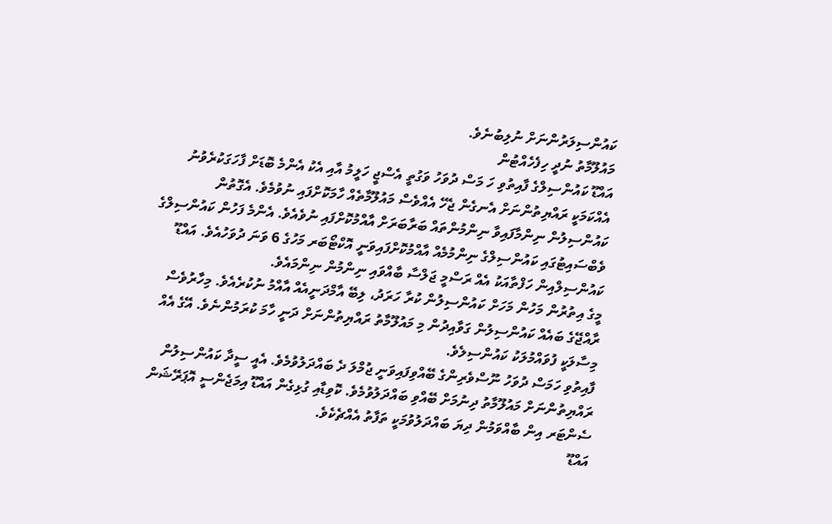ކައުންސިލަރުންނަށް ނުލިބުނެވެ.
މައުލޫމާތު ނުދީ ހިފެހެއްޓުން
އައްޑޫ ކައުންސިލްގެ ފާއިތުވި ހަ މަސް ދުވަހު ވަގުތީ އެސްޖީ ހަލީމު އާއި އެކު އެންމެ ބޮޑަށް ފާހަގަކުރެވުނު އެއްކަމަކީ ރައްޔިތުންނަށް އެނގެން ޖެހޭ އެއްވެސް މައުލޫމާތެއް ހާމަކޮށްފައި ނުވުމެވެ. އެގޮތުން ކައުންސިލުން ނިންމާފައިވާ ނިންމުންތައް ބަރާބަރަށް އާއްމުކޮށްފައި ނުވެއެވެ. އެންމެ ފަހުން ކައުންސިލްގެ ވެބްސައިޓުގައި ކައުންސިލްގެ ނިންމުމެއް އާއްމުކޮށްފައިވަނީ އޮކްޓޯބަރ މަހުގެ 6 ވަނަ ދުވަހުއެވެ. އައްޑޫ ކައުންސިލްއިން ހަފްތާއަކު އެއް ރަސްމީ ޖަލްސާ ބާއްވައި ނިންމުން ނިންމައެވެ.
މީގެ އިތުރުން މަހުން މަހަށް ކައުންސިލުން ކުރާ ހަރަދު، ލިބޭ އާމްދަނީއެއް އާއްމު ނުކުރެއެވެ. މިހާރުވެސް ރާއްޖޭގެ ބައެއް ކައުންސިލުން ގަވާއިދުން މި މައުލޫމާތު ރައްޔިތުންނަށް ދަނީ ހާމަ ކުރަމުންނެވެ. އޭގެ އެއް މިސާލަކީ ފުވައްމުލަކު ކައުންސިލެވެ.
ފާއިތުވި ހަމަސް ދުވަހު ނޫސްވެރިންގެ ބޭއްވިފައިވަނީ ޖުމްލަ ދެ ބައްދަލުވުމެވެ. އެއީ ސީދާ ކައުންސިލުން ރައްޔިތުންނަށް މައުލޫމާތު ދިނުމަށް ބޭއްވި ބައްދަލުވުމެވެ. ކޮވިޑާއި ގުޅިގެން އައްޑޫ އިމަޖެންސީ އޮޕަރޭޝަން ސެންޓަރ އިން ބާއްވަމުން ދިޔަ ބައްދަލުވުމަކީ ތަފާތު އެއްޗެކެވެ.
އައްޑޫ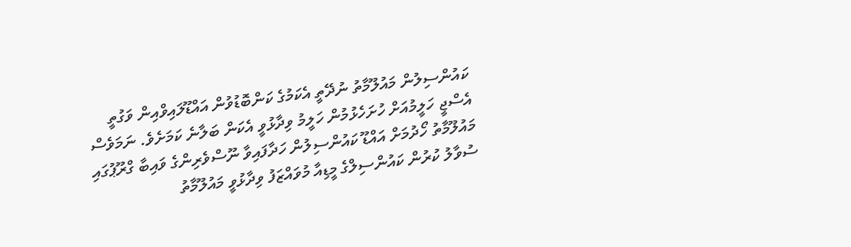ކައުންސިލުން މައުލޫމާތު ނުދޭތީ އެކަމުގެ ކަންބޮޑުވުން އައްޑޫލައިވްއިން ވަގުތީ އެސްޖީ ހަލީމުއަށް ހުށަހެޅުމުން ހަލީމު ވިދާޅުވީ އެކަން ބަލާނެ ކަމަށެވެ. ނަމަވެސް މައުލޫމާތު ހޯދުމަށް އައްޑޫ ކައުންސިލުން ހަދާފައިވާ ނޫސްވެރިންގެ ވައިބާ ގްރޫޕުގައި ސުވާލު ކުރުން ކައުންސިލްގެ މީޑިއާ މުވައްޒަފު ވިދާޅުވީ މައުލޫމާތު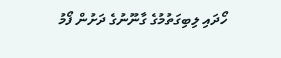ހޯދައި ލިބިގަތުމުގެ ގާނޫނުގެ ދަށުން ފޯމު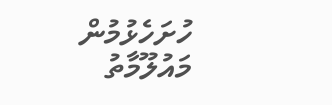ހުށަހެޅުމުން މައުލޫމާތު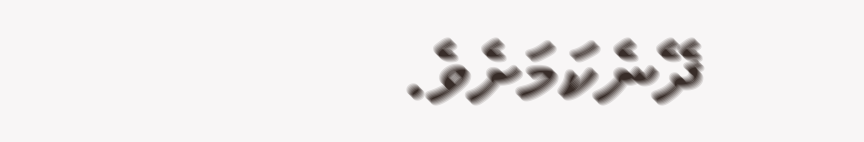ދޭނެކަމަށެވެ.